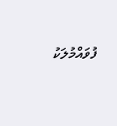ފުވައްމުލަކު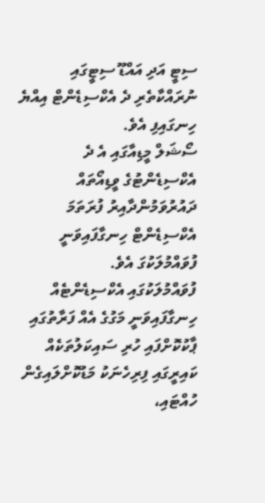ސިޓީ އަދި އައްޑޫ ސިޓީގައި ނުރައްކާތެރި ދެ އެކްސިޑެންޓް އިއްޔެ ހިނގައިފި އެވެ.
ސޯޝަލް މީޑިއާގައި އެ ދެ އެކްސިޑެންޓުގެ ވީޑިއޯތައް ދައުރުވަމުންދާއިރު ފުރަތަމަ އެކްސިޑެންޓް ހިނގާފައިވަނީ ފުވައްމުލަކުގަ އެވެ.
ފުވައްމުލަކުގައި އެކްސިޑެންޓެއް ހިނގާފައިވަނީ މަގުގެ އެއް ފަރާތުގައި ޕާކުކޮށްފައި ހުރި ސައިކަލުތަކެއް ކައިރީގައި ފިރިހެނަކު މަޑުކޮށްލައިގެން ހުއްޓައި،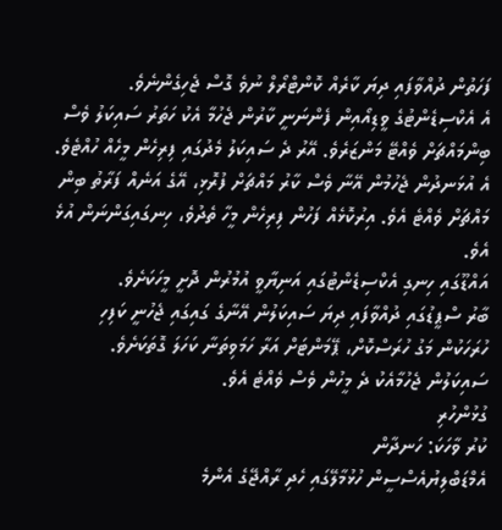ފަހަތުން ދުއްވާފައި ދިޔަ ކާރެއް ކޮންޓްރޯލް ނުވެ ގޮސް ޖެހިގެންނެވެ.
އެ އެކްސިޑެންޓުގެ ވީޑިއޯއިން ފެންނަނީ ކާރުން ޖެހުމާ އެކު ހަތަރު ސައިކަލު ވެސް ބިންމައްޗަށް ވެއްޓޭ މަންޒަރެވެ. އޭރު ދެ ސައިކަލު މެދުގައި ފިރިހެން މީހެއް ހުއްޓެވެ. އެ އުޅަނދުން ޖެހުމުން އޭނާ ވެސް ކާރު މައްޗަށް ފުރޮޅި، އޭގެ އަނެއް ފަރާތު ބިން މައްޗަށް ވެއްޓެ އެވެ. އިރުކޮޅެއް ފަހުން ފިރިހެން މީހާ ތެދުވެ، ހިނގައިގަންނަން އުޅެ އެވެ.
އައްޑޫގައި ހިނގި އެކްސިޑެންޓުގައި އަނިޔާވީ އުމުރުން ދޮށީ މީހަކަށެވެ.
ބާރު ސްޕީޑުގައި ދުއްވާފައި ދިޔަ ސައިކަލުން އޭނާގެ ގައިގައި ޖެހުނީ ކަފިހި ހުރަހަކުން މަގު ހުރަސްކޮށް، ޕޭމަންޓަށް އަރާ ހަމަވިތަނާ ކަހަލަ ގޮތަކަށެވެ.
ސައިކަލުން ޖެހުމާއެކު ދެ މީހުން ވެސް ވެއްޓެ އެވެ.
ގުޅުންހުރި
ކުރު ވާހަކަ: ހަނދާން
އެމްޑަބްލިޔުއެސްސީން ހުޅުމާލޭގައި ހެދި ރާއްޖޭގެ އެންމެ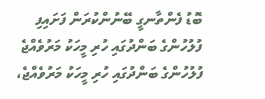ބޮޑު ފެންތާނގީ ބޭނުންކުރަން ފަށައިފި
ފުލުހުންގެ ބަންދުގައި ހުރި މީހަކު މަރުވެއްޖެ
ފުލުހުންގެ ބަންދުގައި ހުރި މީހަކު މަރުވެއްޖެ،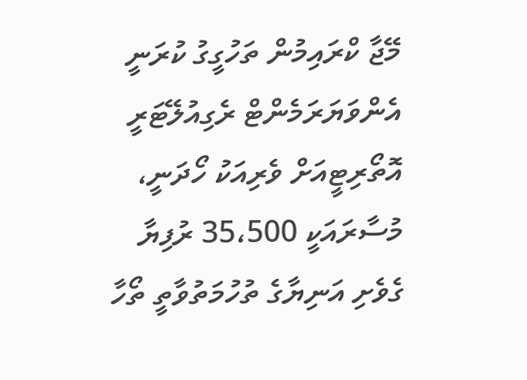މޭޖާ ކްރައިމުން ތަހުގީގު ކުރަނީ
އެންވަޔަރަމެންޓް ރެގިއުލޭޓަރީ އޮތޯރިޓީއަށް ވެރިއަކު ހޯދަނީ، މުސާރައަކީ 35،500 ރުފިޔާ
ގެވެށި އަނިޔާގެ ތުހުމަތުވާތީ ތޯހާ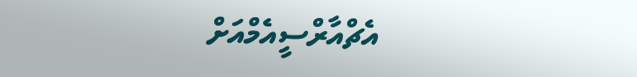އެޗްއާރްސީއެމްއަށް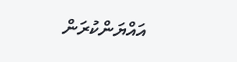އައްޔަންކުރަން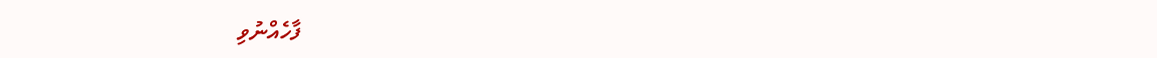ފާހެއްނުވި